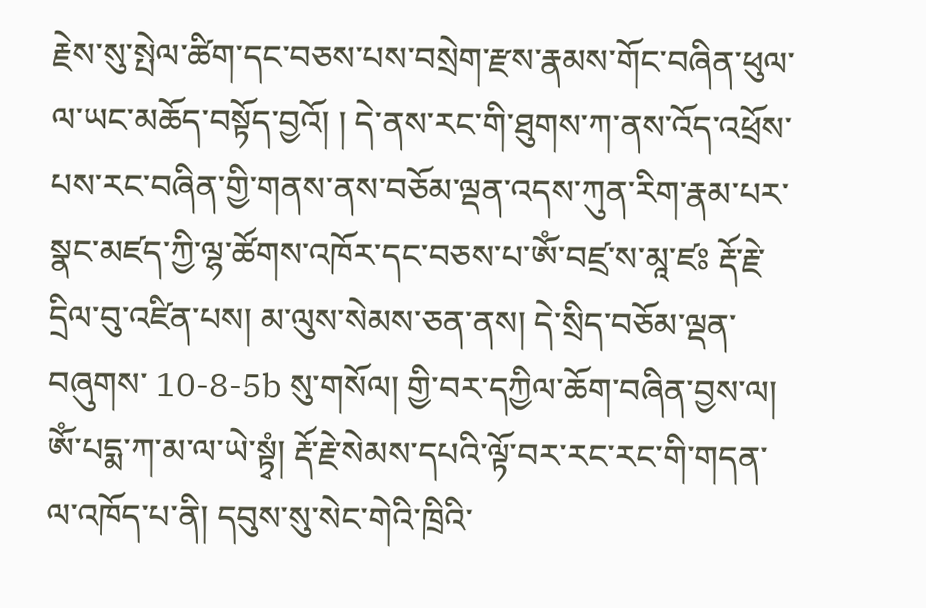རྗེས་སུ་སྤེལ་ཚིག་དང་བཅས་པས་བསྲེག་རྫས་རྣམས་གོང་བཞིན་ཕུལ་ལ་ཡང་མཆོད་བསྟོད་བྱའོ། ། དེ་ནས་རང་གི་ཐུགས་ཀ་ནས་འོད་འཕྲོས་པས་རང་བཞིན་གྱི་གནས་ནས་བཅོམ་ལྡན་འདས་ཀུན་རིག་རྣམ་པར་སྣང་མཛད་ཀྱི་ལྷ་ཚོགས་འཁོར་དང་བཅས་པ་ཨོཾ་བཛྲ་ས་མཱ་ཛཿ རྡོ་རྗེ་དྲིལ་བུ་འཛིན་པས། མ་ལུས་སེམས་ཅན་ནས། དེ་སྲིད་བཅོམ་ལྡན་བཞུགས་ 10-8-5b སུ་གསོལ། གྱི་བར་དཀྱིལ་ཆོག་བཞིན་བྱས་ལ། ཨོཾ་པདྨ་ཀ་མ་ལ་ཡེ་སྟྭཾ། རྡོ་རྗེ་སེམས་དཔའི་ལྟོ་བར་རང་རང་གི་གདན་ལ་འཁོད་པ་ནི། དབུས་སུ་སེང་གེའི་ཁྲིའི་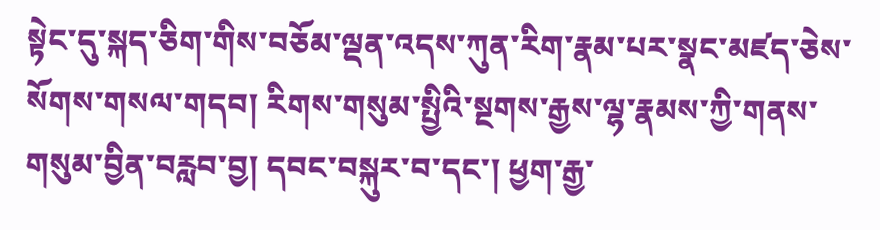སྟེང་དུ་སྐད་ཅིག་གིས་བཅོམ་ལྡན་འདས་ཀུན་རིག་རྣམ་པར་སྣང་མཛད་ཅེས་སོགས་གསལ་གདབ། རིགས་གསུམ་སྤྱིའི་སྔགས་རྒྱས་ལྷ་རྣམས་ཀྱི་གནས་གསུམ་བྱིན་བརླབ་བྱ། དབང་བསྐུར་བ་དང་། ཕྱག་རྒྱ་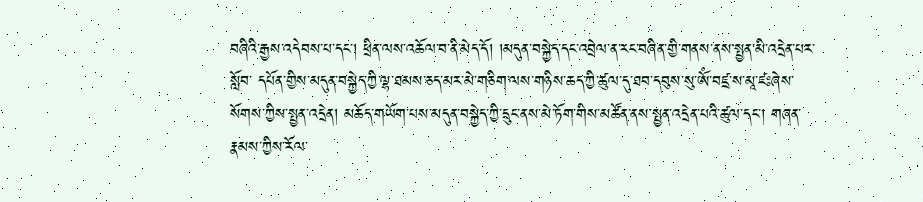བཞིའི་རྒྱས་འདེབས་པ་དང་། ཕྲིན་ལས་འཆོལ་བ་ནི་མེད་དོ། །མདུན་བསྐྱེད་དང་འབྲེལ་ན་རང་བཞིན་གྱི་གནས་ནས་སྤྱན་མི་འདྲེན་པར་སློབ་ དཔོན་གྱིས་མདུན་བསྐྱེད་ཀྱི་ལྷ་ཐམས་ཅད་མར་མེ་གཅིག་ལས་གཉིས་ཆད་ཀྱི་ཚུལ་དུ་ཐབ་དབུས་སུ་ཨོཾ་བཛྲ་ས་མཱ་ཛཿཞེས་སོགས་ཀྱིས་སྤྱན་འདྲེན། མཆོད་གཡོག་པས་མདུན་བསྐྱེད་ཀྱི་དྲུང་ནས་མེ་ཏོག་གིས་མཚོན་ནས་སྤྱན་འདྲེན་པའི་ཚུལ་དང་། གཞན་རྣམས་ཀྱིས་རོལ་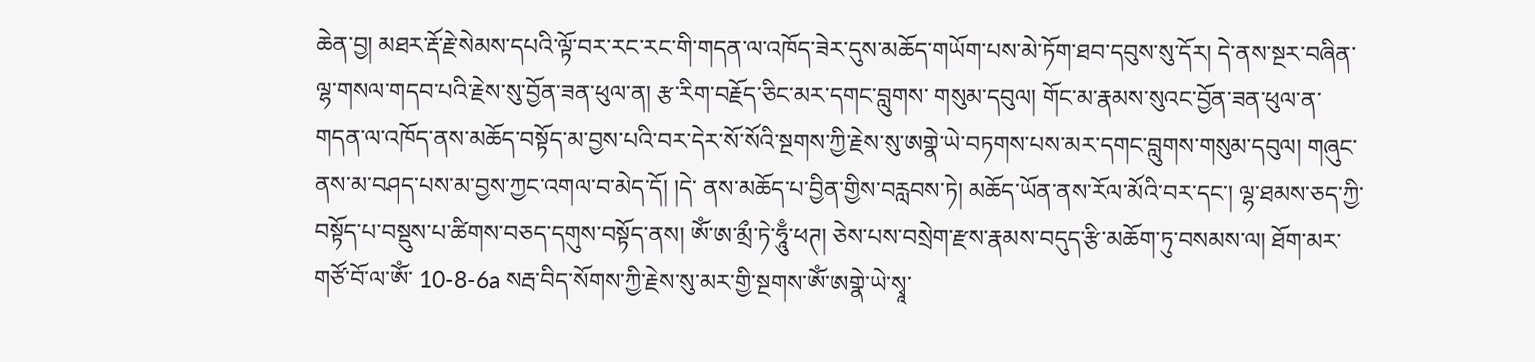ཆེན་བྱ། མཐར་རྡོ་རྗེ་སེམས་དཔའི་ལྟོ་བར་རང་རང་གི་གདན་ལ་འཁོད་ཟེར་དུས་མཆོད་གཡོག་པས་མེ་ཏོག་ཐབ་དབུས་སུ་དོར། དེ་ནས་སྔར་བཞིན་ལྷ་གསལ་གདབ་པའི་རྗེས་སུ་བྱོན་ཟན་ཕུལ་ན། རྩ་རིག་བརྗོད་ཅིང་མར་དགང་བླུགས་ གསུམ་དབུལ། གོང་མ་རྣམས་སུའང་བྱོན་ཟན་ཕུལ་ན་གདན་ལ་འཁོད་ནས་མཆོད་བསྟོད་མ་བྱས་པའི་བར་དེར་སོ་སོའི་སྔགས་ཀྱི་རྗེས་སུ་ཨགྣེ་ཡེ་བཏགས་པས་མར་དགང་བླུགས་གསུམ་དབུལ། གཞུང་ནས་མ་བཤད་པས་མ་བྱས་ཀྱང་འགལ་བ་མེད་དོ། །དེ་ ནས་མཆོད་པ་བྱིན་གྱིས་བརླབས་ཏེ། མཆོད་ཡོན་ནས་རོལ་མོའི་བར་དང་། ལྷ་ཐམས་ཅད་ཀྱི་བསྟོད་པ་བསྡུས་པ་ཚིགས་བཅད་དགུས་བསྟོད་ནས། ཨོཾ་ཨ་མྲྀ་ཏེ་ཧཱུྃ་ཕཊ། ཅེས་པས་བསྲེག་རྫས་རྣམས་བདུད་རྩི་མཆོག་ཏུ་བསམས་ལ། ཐོག་མར་གཙོ་བོ་ལ་ཨོཾ་ 10-8-6a སརྦ་བིད་སོགས་ཀྱི་རྗེས་སུ་མར་གྱི་སྔགས་ཨོཾ་ཨགྣེ་ཡེ་སྭཱ་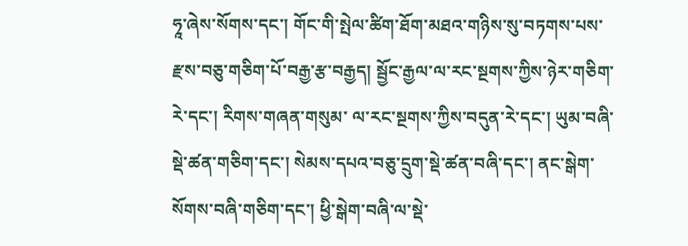ཧཱ་ཞེས་སོགས་དང་། གོང་གི་སྤེལ་ཚིག་ཐོག་མཐའ་གཉིས་སུ་བཏགས་པས་རྫས་བཅུ་གཅིག་པོ་བརྒྱ་རྩ་བརྒྱད། སྦྱོང་རྒྱལ་ལ་རང་སྔགས་ཀྱིས་ཉེར་གཅིག་རེ་དང་། རིགས་གཞན་གསུམ་ ལ་རང་སྔགས་ཀྱིས་བདུན་རེ་དང་། ཡུམ་བཞི་སྡེ་ཚན་གཅིག་དང་། སེམས་དཔའ་བཅུ་དྲུག་སྡེ་ཚན་བཞི་དང་། ནང་སྒེག་སོགས་བཞི་གཅིག་དང་། ཕྱི་སྒེག་བཞི་ལ་སྡེ་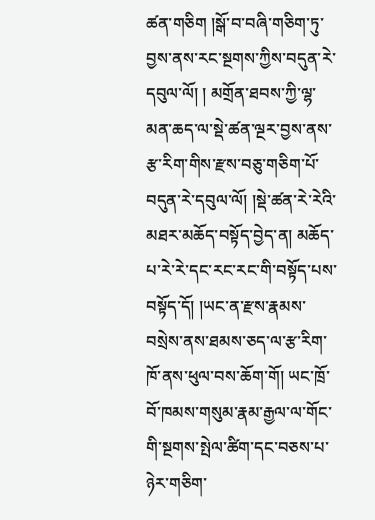ཚན་གཅིག །སྒོ་བ་བཞི་གཅིག་ཏུ་བྱས་ནས་རང་སྔགས་ཀྱིས་བདུན་རེ་དབུལ་ལོ། ། མགྲོན་ཐབས་ཀྱི་ལྷ་མན་ཆད་ལ་སྡེ་ཚན་ལྔར་བྱས་ནས་རྩ་རིག་གིས་རྫས་བཅུ་གཅིག་པོ་བདུན་རེ་དབུལ་ལོ། །སྡེ་ཚན་རེ་རེའི་མཐར་མཆོད་བསྟོད་བྱེད་ན། མཆོད་པ་རེ་རེ་དང་རང་རང་གི་བསྟོད་པས་བསྟོད་དོ། །ཡང་ན་རྫས་རྣམས་བསྲེས་ནས་ཐམས་ཅད་ལ་རྩ་རིག་ ཁོ་ནས་ཕུལ་བས་ཆོག་གོ། ཡང་ཁྲོ་བོ་ཁམས་གསུམ་རྣམ་རྒྱལ་ལ་གོང་གི་སྔགས་སྤེལ་ཚིག་དང་བཅས་པ་ཉེར་གཅིག་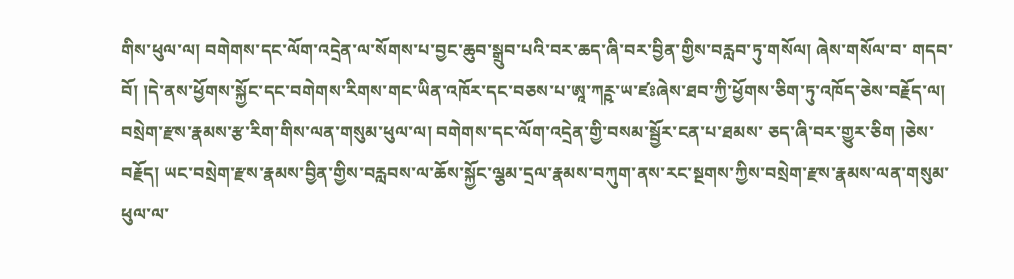གིས་ཕུལ་ལ། བགེགས་དང་ལོག་འདྲེན་ལ་སོགས་པ་བྱང་ཆུབ་སྒྲུབ་པའི་བར་ཆད་ཞི་བར་བྱིན་གྱིས་བརླབ་ཏུ་གསོལ། ཞེས་གསོལ་བ་ གདབ་བོ། །དེ་ནས་ཕྱོགས་སྐྱོང་དང་བགེགས་རིགས་གང་ཡིན་འཁོར་དང་བཅས་པ་ཨཱ་ཀཪྵ་ཡ་ཛཿཞེས་ཐབ་ཀྱི་ཕྱོགས་ཅིག་ཏུ་འཁོད་ཅེས་བརྗོད་ལ། བསྲེག་རྫས་རྣམས་རྩ་རིག་གིས་ལན་གསུམ་ཕུལ་ལ། བགེགས་དང་ལོག་འདྲེན་གྱི་བསམ་སྦྱོར་ངན་པ་ཐམས་ ཅད་ཞི་བར་གྱུར་ཅིག །ཅེས་བརྗོད། ཡང་བསྲེག་རྫས་རྣམས་བྱིན་གྱིས་བརླབས་ལ་ཆོས་སྐྱོང་ལྕམ་དྲལ་རྣམས་བཀུག་ནས་རང་སྔགས་ཀྱིས་བསྲེག་རྫས་རྣམས་ལན་གསུམ་ཕུལ་ལ་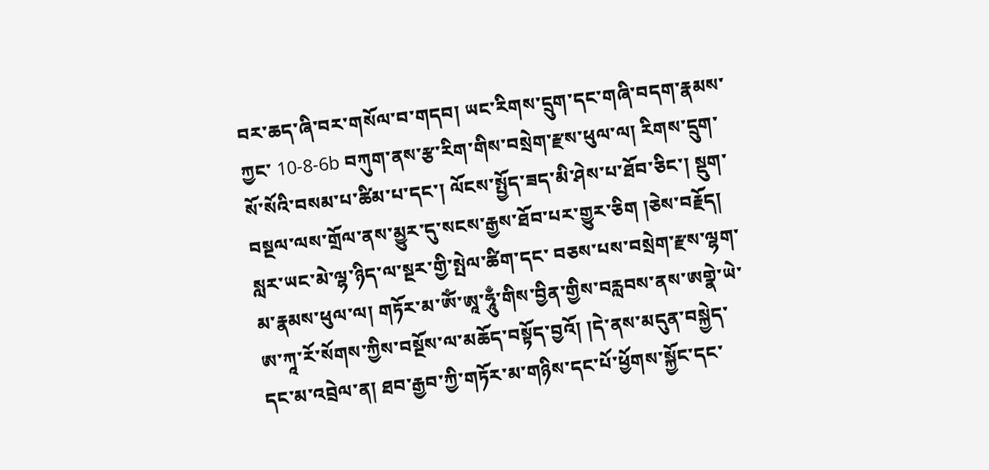བར་ཆད་ཞི་བར་གསོལ་བ་གདབ། ཡང་རིགས་དྲུག་དང་གཞི་བདག་རྣམས་ཀྱང་ 10-8-6b བཀུག་ནས་རྩ་རིག་གིས་བསྲེག་རྫས་ཕུལ་ལ། རིགས་དྲུག་སོ་སོའི་བསམ་པ་ཚིམ་པ་དང་། ལོངས་སྤྱོད་ཟད་མི་ཤེས་པ་ཐོབ་ཅིང་། སྡུག་བསྔལ་ལས་གྲོལ་ནས་མྱུར་དུ་སངས་རྒྱས་ཐོབ་པར་གྱུར་ཅིག །ཅེས་བརྗོད། སླར་ཡང་མེ་ལྷ་ཉིད་ལ་སྔར་གྱི་སྤེལ་ཚིག་དང་ བཅས་པས་བསྲེག་རྫས་ལྷག་མ་རྣམས་ཕུལ་ལ། གཏོར་མ་ཨོཾ་ཨཱ་ཧཱུྃ་གིས་བྱིན་གྱིས་བརླབས་ནས་ཨགྣེ་ཡེ་ཨ་ཀཱ་རོ་སོགས་ཀྱིས་བསྔོས་ལ་མཆོད་བསྟོད་བྱའོ། །དེ་ནས་མདུན་བསྐྱེད་དང་མ་འབྲེལ་ན། ཐབ་རྒྱབ་ཀྱི་གཏོར་མ་གཉིས་དང་པོ་ཕྱོགས་སྐྱོང་དང་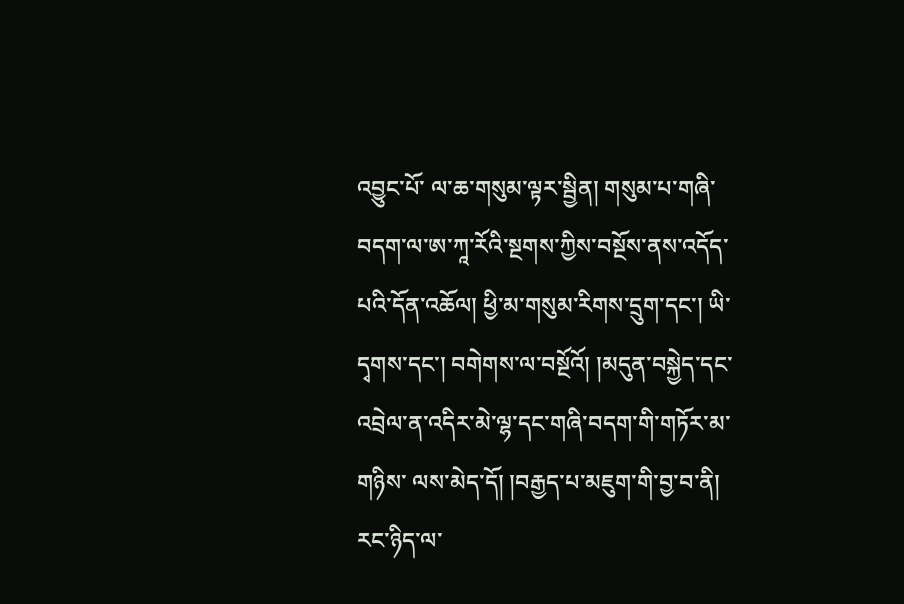འབྱུང་པོ་ ལ་ཆ་གསུམ་ལྟར་སྦྱིན། གསུམ་པ་གཞི་བདག་ལ་ཨ་ཀཱ་རོའི་སྔགས་ཀྱིས་བསྔོས་ནས་འདོད་པའི་དོན་འཆོལ། ཕྱི་མ་གསུམ་རིགས་དྲུག་དང་། ཡི་དྭགས་དང་། བགེགས་ལ་བསྔོའོ། །མདུན་བསྐྱེད་དང་འབྲེལ་ན་འདིར་མེ་ལྷ་དང་གཞི་བདག་གི་གཏོར་མ་གཉིས་ ལས་མེད་དོ། །བརྒྱད་པ་མཇུག་གི་བྱ་བ་ནི། རང་ཉིད་ལ་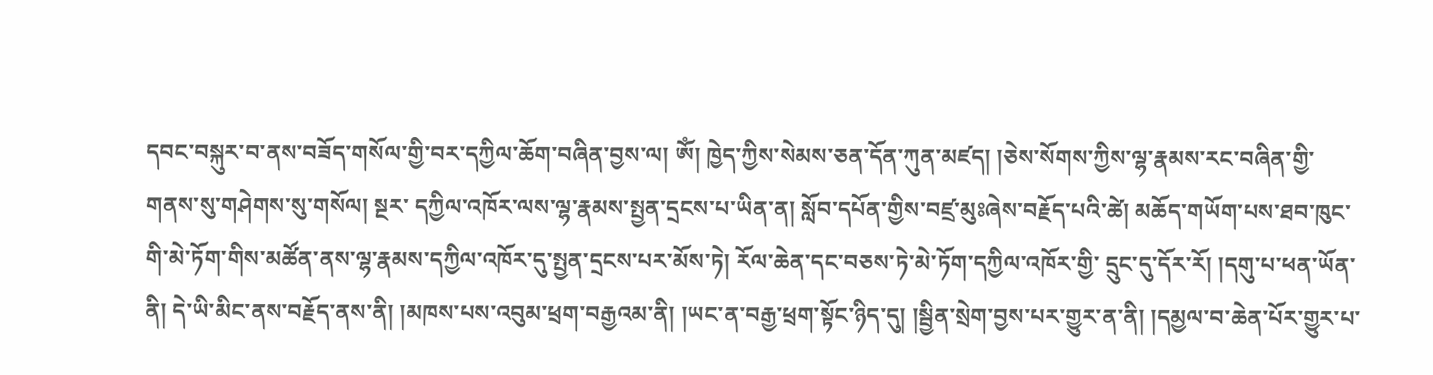དབང་བསྐུར་བ་ནས་བཟོད་གསོལ་གྱི་བར་དཀྱིལ་ཆོག་བཞིན་བྱས་ལ། ཨོཾ། ཁྱེད་ཀྱིས་སེམས་ཅན་དོན་ཀུན་མཛད། །ཅེས་སོགས་ཀྱིས་ལྷ་རྣམས་རང་བཞིན་གྱི་གནས་སུ་གཤེགས་སུ་གསོལ། སྔར་ དཀྱིལ་འཁོར་ལས་ལྷ་རྣམས་སྤྱན་དྲངས་པ་ཡིན་ན། སློབ་དཔོན་གྱིས་བཛྲ་མུཿཞེས་བརྗོད་པའི་ཚེ། མཆོད་གཡོག་པས་ཐབ་ཁུང་གི་མེ་ཏོག་གིས་མཚོན་ནས་ལྷ་རྣམས་དཀྱིལ་འཁོར་དུ་སྤྱན་དྲངས་པར་མོས་ཏེ། རོལ་ཆེན་དང་བཅས་ཏེ་མེ་ཏོག་དཀྱིལ་འཁོར་གྱི་ དྲུང་དུ་དོར་རོ། །དགུ་པ་ཕན་ཡོན་ནི། དེ་ཡི་མིང་ནས་བརྗོད་ནས་ནི། །མཁས་པས་འབུམ་ཕྲག་བརྒྱའམ་ནི། །ཡང་ན་བརྒྱ་ཕྲག་སྟོང་ཉིད་དུ། །སྦྱིན་སྲེག་བྱས་པར་གྱུར་ན་ནི། །དམྱལ་བ་ཆེན་པོར་གྱུར་པ་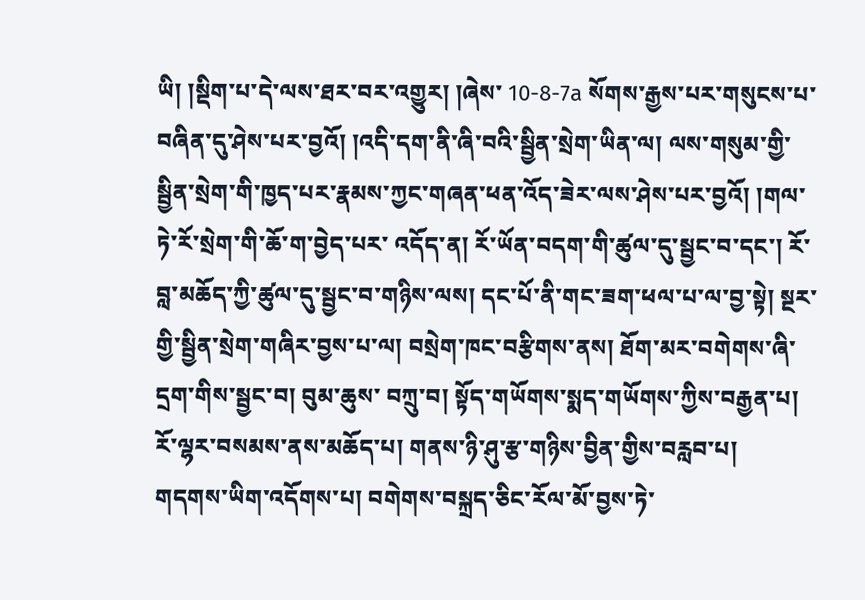ཡི། །སྡིག་པ་དེ་ལས་ཐར་བར་འགྱུར། །ཞེས་ 10-8-7a སོགས་རྒྱས་པར་གསུངས་པ་བཞིན་དུ་ཤེས་པར་བྱའོ། །འདི་དག་ནི་ཞི་བའི་སྦྱིན་སྲེག་ཡིན་ལ། ལས་གསུམ་གྱི་སྦྱིན་སྲེག་གི་ཁྱད་པར་རྣམས་ཀྱང་གཞན་ཕན་འོད་ཟེར་ལས་ཤེས་པར་བྱའོ། །གལ་ཏེ་རོ་སྲེག་གི་ཆོ་ག་བྱེད་པར་ འདོད་ན། རོ་ཡོན་བདག་གི་ཚུལ་དུ་སྦྱང་བ་དང་། རོ་བླ་མཆོད་ཀྱི་ཚུལ་དུ་སྦྱང་བ་གཉིས་ལས། དང་པོ་ནི་གང་ཟག་ཕལ་པ་ལ་བྱ་སྟེ། སྔར་གྱི་སྦྱིན་སྲེག་གཞིར་བྱས་པ་ལ། བསྲེག་ཁང་བརྩིགས་ནས། ཐོག་མར་བགེགས་ཞི་དྲག་གིས་སྦྱང་བ། བུམ་ཆུས་ བཀྲུ་བ། སྟོད་གཡོགས་སྨད་གཡོགས་ཀྱིས་བརྒྱན་པ། རོ་ལྷར་བསམས་ནས་མཆོད་པ། གནས་ཉི་ཤུ་རྩ་གཉིས་བྱིན་གྱིས་བརླབ་པ། གདགས་ཡིག་འདོགས་པ། བགེགས་བསྐྲད་ཅིང་རོལ་མོ་བྱས་ཏེ་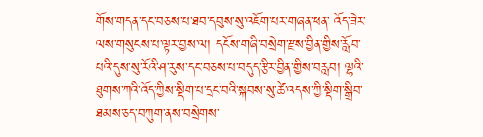གོས་གདན་དང་བཅས་པ་ཐབ་དབུས་སུ་འཇོག་པར་གཞན་ཕན་ འོད་ཟེར་ལས་གསུངས་པ་ལྟར་བྱས་ལ། དངོས་གཞི་བསྲེག་རྫས་བྱིན་གྱིས་རློབ་པའི་དུས་སུ་རོའི་ཤ་རུས་དང་བཅས་པ་བདུད་རྩིར་བྱིན་གྱིས་བརླབ། ལྷའི་ཐུགས་ཀའི་འོད་ཀྱིས་སྡིག་པ་དྲང་བའི་སྐབས་སུ་ཚེ་འདས་ཀྱི་སྡིག་སྒྲིབ་ཐམས་ཅད་བཀུག་ནས་བསྲེགས་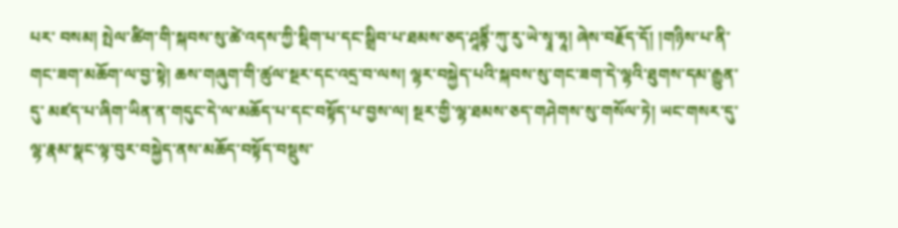པར་ བསམ། སྤེལ་ཚིག་གི་སྐབས་སུ་ཚེ་འདས་ཀྱི་སྡིག་པ་དང་སྒྲིབ་པ་ཐམས་ཅད་ཤཱནྟིཾ་ཀུ་རུ་ཡེ་སྭཱ་ཧཱ། ཞེས་བརྗོད་དོ། །གཉིས་པ་ནི་གང་ཟག་མཆོག་ལ་བྱ་སྟེ། ཆས་གཞུག་གི་ཚུལ་སྔར་དང་འདྲ་བ་ལས། ལྷར་བསྐྱེད་པའི་སྐབས་སུ་གང་ཟག་དེ་ལྷའི་ཐུགས་དམ་རྒྱུན་དུ་ མཛད་པ་ཞིག་ཡིན་ན་གདུང་དེ་ལ་མཆོད་པ་དང་བསྟོད་པ་བྱས་ལ། སྔར་གྱི་ལྷ་ཐམས་ཅད་གཤེགས་སུ་གསོལ་ཏེ། ཡང་གསར་དུ་ལྷ་རྣམ་སྣང་ལྟ་བུར་བསྐྱེད་ནས་མཆོད་བསྟོད་བསྡུས་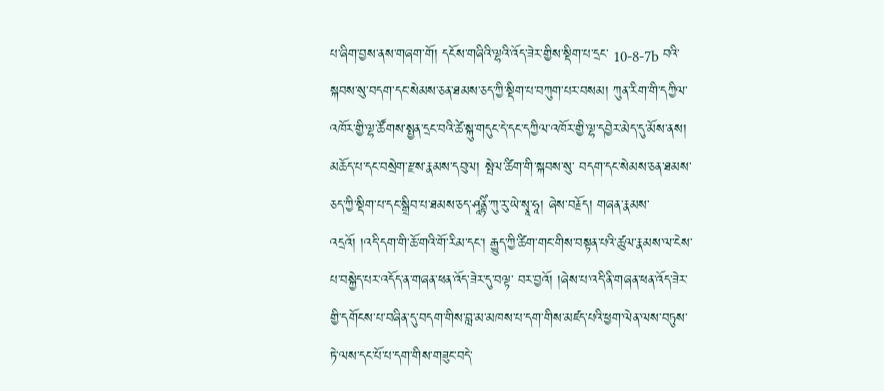པ་ཞིག་བྱས་ནས་གཞག་གོ། དངོས་གཞིའི་ལྷའི་འོད་ཟེར་གྱིས་སྡིག་པ་དྲང་ 10-8-7b བའི་སྐབས་སུ་བདག་དང་སེམས་ཅན་ཐམས་ཅད་ཀྱི་སྡིག་པ་བཀུག་པར་བསམ། ཀུན་རིག་གི་དཀྱིལ་འཁོར་གྱི་ལྷ་ཚོགས་སྤྱན་དྲང་བའི་ཚེ་སྐུ་གདུང་དེ་དང་དཀྱིལ་འཁོར་གྱི་ལྷ་དབྱེར་མེད་དུ་མོས་ནས། མཆོད་པ་དང་བསྲེག་རྫས་རྣམས་དབུལ། སྤེལ་ཚིག་གི་སྐབས་སུ་ བདག་དང་སེམས་ཅན་ཐམས་ཅད་ཀྱི་སྡིག་པ་དང་སྒྲིབ་པ་ཐམས་ཅད་ཤཱནྟིཾ་ཀུ་རུ་ཡེ་སྭཱ་ཧཱ། ཞེས་བརྗོད། གཞན་རྣམས་འདྲའོ། །འདི་དག་གི་ཆོ་གའི་གོ་རིམ་དང་། རྒྱུད་ཀྱི་ཚིག་གང་གིས་བསྟན་པའི་ཚུལ་རྣམས་ལ་ངེས་པ་བསྐྱེད་པར་འདོད་ན་གཞན་ཕན་འོད་ཟེར་དུ་བལྟ་ བར་བྱའོ། །ཞེས་པ་འདི་ནི་གཞན་ཕན་འོད་ཟེར་གྱི་དགོངས་པ་བཞིན་དུ་བདག་གིས་བླ་མ་མཁས་པ་དག་གིས་མཛད་པའི་ཕྱག་ལེན་ལས་བཏུས་ཏེ་ལས་དང་པོ་པ་དག་གིས་གཟུང་བདེ་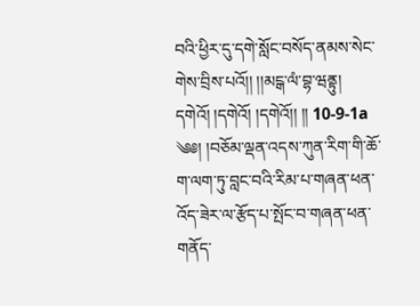བའི་ཕྱིར་དུ་དགེ་སློང་བསོད་ནམས་སེང་གེས་བྲིས་པའོ།། །།མངྒ་ལཾ་བྷ་ཝནྟུ། དགེའོ། །དགེའོ། །དགེའོ།། །། 10-9-1a ༄༅། །བཅོམ་ལྡན་འདས་ཀུན་རིག་གི་ཆོ་ག་ལག་ཏུ་བླང་བའི་རིམ་པ་གཞན་ཕན་འོད་ཟེར་ལ་རྩོད་པ་སྤོང་བ་གཞན་ཕན་གནོད་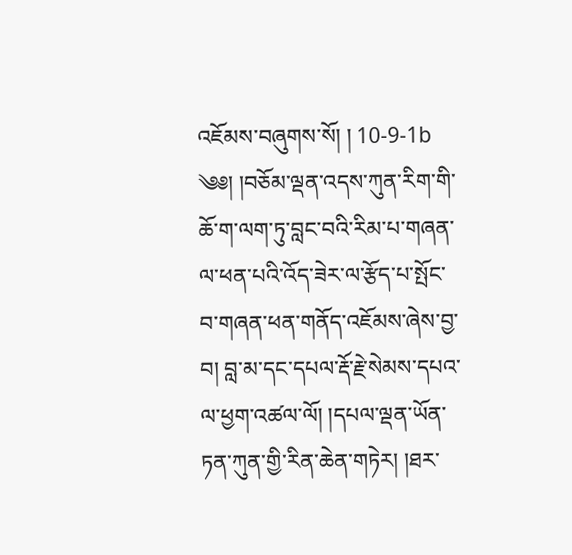འཇོམས་བཞུགས་སོ། ། 10-9-1b ༄༅། །བཅོམ་ལྡན་འདས་ཀུན་རིག་གི་ཆོ་ག་ལག་ཏུ་བླང་བའི་རིམ་པ་གཞན་ལ་ཕན་པའི་འོད་ཟེར་ལ་རྩོད་པ་སྤོང་བ་གཞན་ཕན་གནོད་འཇོམས་ཞེས་བྱ་བ། བླ་མ་དང་དཔལ་རྡོ་རྗེ་སེམས་དཔའ་ལ་ཕྱག་འཚལ་ལོ། །དཔལ་ལྡན་ཡོན་ ཏན་ཀུན་གྱི་རིན་ཆེན་གཏེར། །ཐར་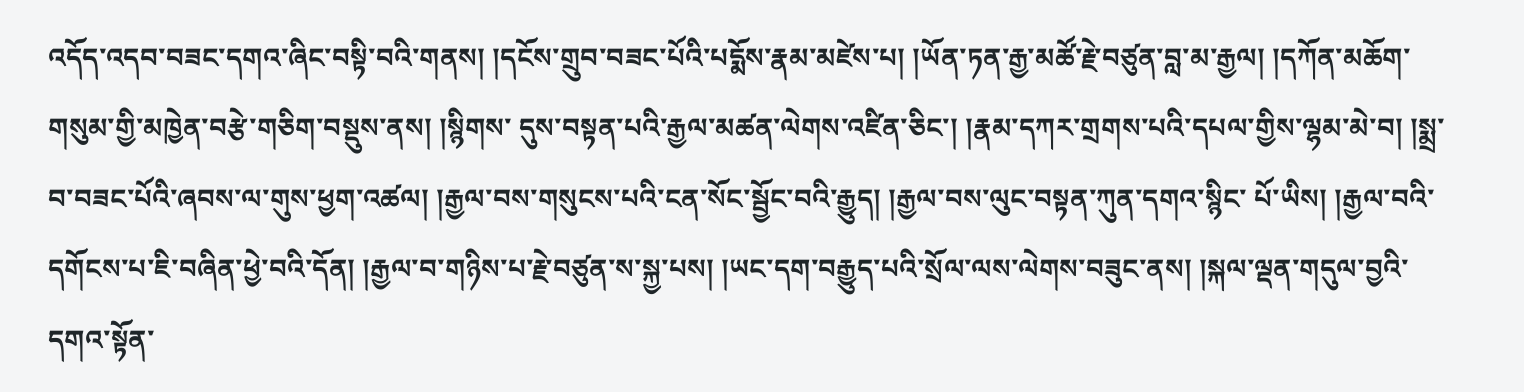འདོད་འདབ་བཟང་དགའ་ཞིང་བསྟི་བའི་གནས། །དངོས་གྲུབ་བཟང་པོའི་པདྨོས་རྣམ་མཛེས་པ། །ཡོན་ཏན་རྒྱ་མཚོ་རྗེ་བཙུན་བླ་མ་རྒྱལ། །དཀོན་མཆོག་གསུམ་གྱི་མཁྱེན་བརྩེ་གཅིག་བསྡུས་ནས། །སྙིགས་ དུས་བསྟན་པའི་རྒྱལ་མཚན་ལེགས་འཛིན་ཅིང་། །རྣམ་དཀར་གྲགས་པའི་དཔལ་གྱིས་ལྷམ་མེ་བ། །སྨྲ་བ་བཟང་པོའི་ཞབས་ལ་གུས་ཕྱག་འཚལ། །རྒྱལ་བས་གསུངས་པའི་ངན་སོང་སྦྱོང་བའི་རྒྱུད། །རྒྱལ་བས་ལུང་བསྟན་ཀུན་དགའ་སྙིང་ པོ་ཡིས། །རྒྱལ་བའི་དགོངས་པ་ཇི་བཞིན་ཕྱེ་བའི་དོན། །རྒྱལ་བ་གཉིས་པ་རྗེ་བཙུན་ས་སྐྱ་པས། །ཡང་དག་བརྒྱུད་པའི་སྲོལ་ལས་ལེགས་བཟུང་ནས། །སྐལ་ལྡན་གདུལ་བྱའི་དགའ་སྟོན་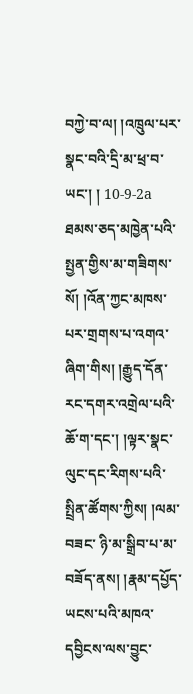བཀྱེ་བ་ལ། །འཁྲུལ་པར་སྣང་བའི་དྲི་མ་ཕྲ་བ་ཡང་། ། 10-9-2a ཐམས་ཅད་མཁྱེན་པའི་སྤྱན་གྱིས་མ་གཟིགས་སོ། །འོན་ཀྱང་མཁས་པར་གྲགས་པ་འགའ་ཞིག་གིས། །རྒྱུད་དོན་རང་དགར་འགྲེལ་པའི་ཆོ་ག་དང་། །ལྟར་སྣང་ལུང་དང་རིགས་པའི་སྤྲིན་ཚོགས་ཀྱིས། །ལམ་བཟང་ ཉི་མ་སྒྲིབ་པ་མ་བཟོད་ནས། །རྣམ་དཔྱོད་ཡངས་པའི་མཁའ་དབྱིངས་ལས་བྱུང་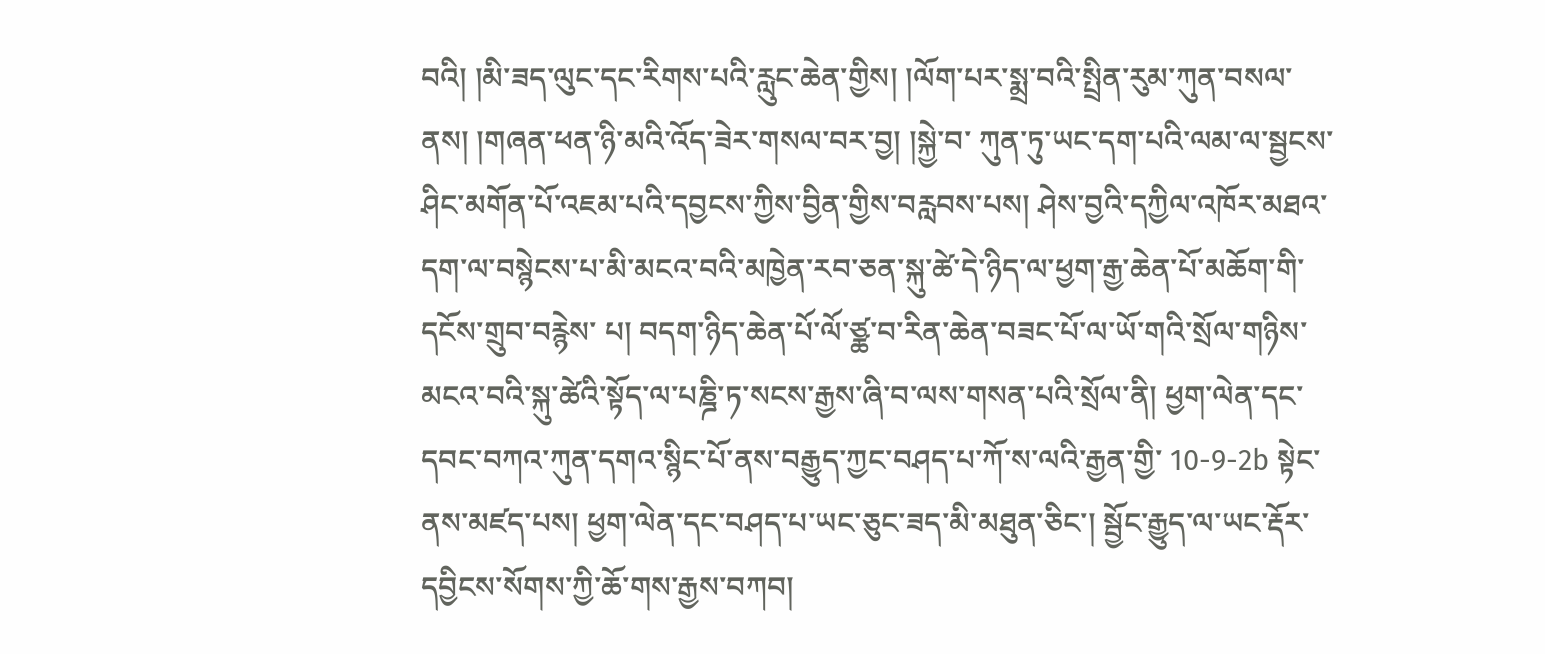བའི། །མི་ཟད་ལུང་དང་རིགས་པའི་རླུང་ཆེན་གྱིས། །ལོག་པར་སྨྲ་བའི་སྤྲིན་རུམ་ཀུན་བསལ་ནས། །གཞན་ཕན་ཉི་མའི་འོད་ཟེར་གསལ་བར་བྱ། །སྐྱེ་བ་ ཀུན་ཏུ་ཡང་དག་པའི་ལམ་ལ་སྦྱངས་ཤིང་མགོན་པོ་འཇམ་པའི་དབྱངས་ཀྱིས་བྱིན་གྱིས་བརླབས་པས། ཤེས་བྱའི་དཀྱིལ་འཁོར་མཐའ་དག་ལ་བསྙེངས་པ་མི་མངའ་བའི་མཁྱེན་རབ་ཅན་སྐུ་ཚེ་དེ་ཉིད་ལ་ཕྱག་རྒྱ་ཆེན་པོ་མཆོག་གི་དངོས་གྲུབ་བརྙེས་ པ། བདག་ཉིད་ཆེན་པོ་ལོ་ཙྪ་བ་རིན་ཆེན་བཟང་པོ་ལ་ཡོ་གའི་སྲོལ་གཉིས་མངའ་བའི་སྐུ་ཚེའི་སྟོད་ལ་པཎྜི་ཏ་སངས་རྒྱས་ཞི་བ་ལས་གསན་པའི་སྲོལ་ནི། ཕྱག་ལེན་དང་དབང་བཀའ་ཀུན་དགའ་སྙིང་པོ་ནས་བརྒྱུད་ཀྱང་བཤད་པ་ཀོ་ས་ལའི་རྒྱན་གྱི་ 10-9-2b སྟེང་ནས་མཛད་པས། ཕྱག་ལེན་དང་བཤད་པ་ཡང་ཅུང་ཟད་མི་མཐུན་ཅིང་། སྦྱོང་རྒྱུད་ལ་ཡང་རྡོར་དབྱིངས་སོགས་ཀྱི་ཆོ་གས་རྒྱས་བཀབ།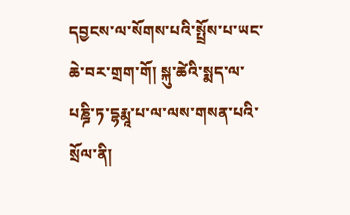དབྱངས་ལ་སོགས་པའི་སྤྲོས་པ་ཡང་ཆེ་བར་གྲག་གོ། སྐུ་ཚེའི་སྨད་ལ་པཎྜི་ཏ་དྷརྨཱ་པ་ལ་ལས་གསན་པའི་སྲོལ་ནི།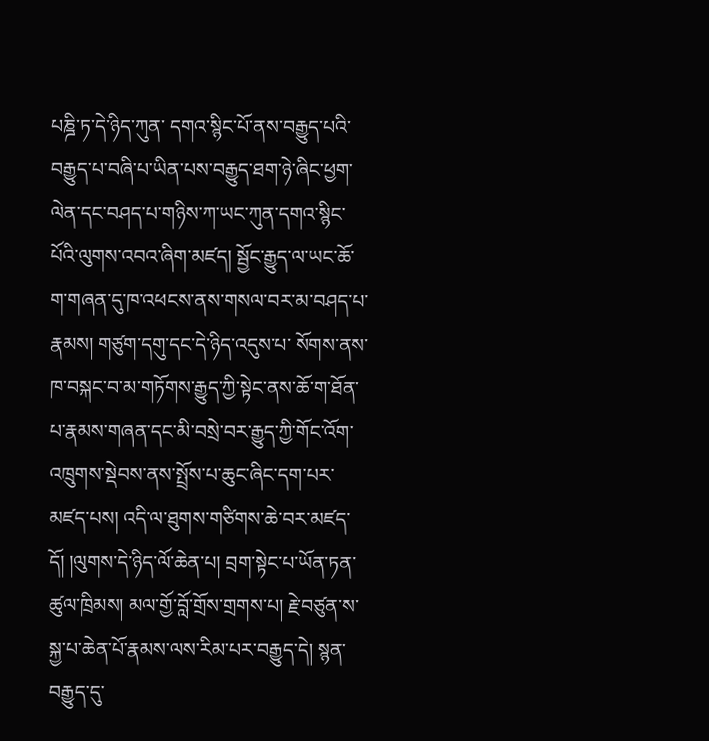པཎྜི་ཏ་དེ་ཉིད་ཀུན་ དགའ་སྙིང་པོ་ནས་བརྒྱུད་པའི་བརྒྱུད་པ་བཞི་པ་ཡིན་པས་བརྒྱུད་ཐག་ཉེ་ཞིང་ཕྱག་ལེན་དང་བཤད་པ་གཉིས་ཀ་ཡང་ཀུན་དགའ་སྙིང་པོའི་ལུགས་འབའ་ཞིག་མཛད། སྦྱོང་རྒྱུད་ལ་ཡང་ཆོ་ག་གཞན་དུ་ཁ་འཕངས་ནས་གསལ་བར་མ་བཤད་པ་རྣམས། གཙུག་དགུ་དང་དེ་ཉིད་འདུས་པ་ སོགས་ནས་ཁ་བསྐང་བ་མ་གཏོགས་རྒྱུད་ཀྱི་སྟེང་ནས་ཆོ་ག་ཐོན་པ་རྣམས་གཞན་དང་མི་བསྲེ་བར་རྒྱུད་ཀྱི་གོང་འོག་འཁྲུགས་སྡེབས་ནས་སྤྲོས་པ་ཆུང་ཞིང་དག་པར་མཛད་པས། འདི་ལ་ཐུགས་གཙིགས་ཆེ་བར་མཛད་དོ། །ལུགས་དེ་ཉིད་ལོ་ཆེན་པ། བྲག་སྟེང་པ་ཡོན་ཏན་ཚུལ་ཁྲིམས། མལ་གྱོ་བློ་གྲོས་གྲགས་པ། རྗེ་བཙུན་ས་སྐྱ་པ་ཆེན་པོ་རྣམས་ལས་རིམ་པར་བརྒྱུད་དེ། སྙན་བརྒྱུད་དུ་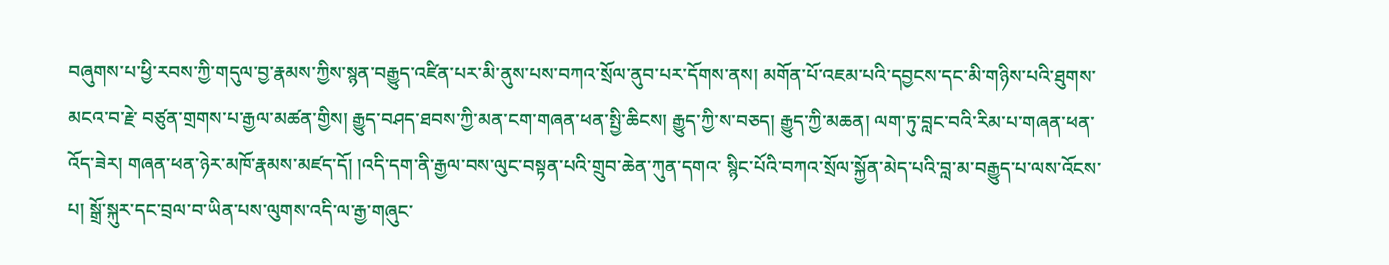བཞུགས་པ་ཕྱི་རབས་ཀྱི་གདུལ་བྱ་རྣམས་ཀྱིས་སྙན་བརྒྱུད་འཛིན་པར་མི་ནུས་པས་བཀའ་སྲོལ་ནུབ་པར་དོགས་ནས། མགོན་པོ་འཇམ་པའི་དབྱངས་དང་མི་གཉིས་པའི་ཐུགས་མངའ་བ་རྗེ་ བཙུན་གྲགས་པ་རྒྱལ་མཚན་གྱིས། རྒྱུད་བཤད་ཐབས་ཀྱི་མན་ངག་གཞན་ཕན་སྤྱི་ཆིངས། རྒྱུད་ཀྱི་ས་བཅད། རྒྱུད་ཀྱི་མཆན། ལག་ཏུ་བླང་བའི་རིམ་པ་གཞན་ཕན་འོད་ཟེར། གཞན་ཕན་ཉེར་མཁོ་རྣམས་མཛད་དོ། །འདི་དག་ནི་རྒྱལ་བས་ལུང་བསྟན་པའི་གྲུབ་ཆེན་ཀུན་དགའ་ སྙིང་པོའི་བཀའ་སྲོལ་སྐྱོན་མེད་པའི་བླ་མ་བརྒྱུད་པ་ལས་འོངས་པ། སྒྲོ་སྐུར་དང་བྲལ་བ་ཡིན་པས་ལུགས་འདི་ལ་རྒྱ་གཞུང་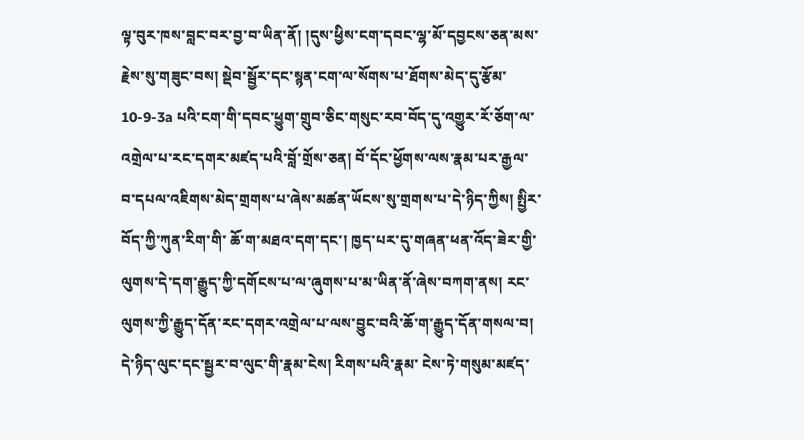ལྟ་བུར་ཁས་བླང་བར་བྱ་བ་ཡིན་ནོ། །དུས་ཕྱིས་ངག་དབང་ལྷ་མོ་དབྱངས་ཅན་མས་རྗེས་སུ་གཟུང་བས། སྡེབ་སྦྱོར་དང་སྙན་ངག་ལ་སོགས་པ་ཐོགས་མེད་དུ་རྩོམ་ 10-9-3a པའི་ངག་གི་དབང་ཕྱུག་གྲུབ་ཅིང་གསུང་རབ་བོད་དུ་འགྱུར་རོ་ཅོག་ལ་འགྲེལ་པ་རང་དགར་མཛད་པའི་བློ་གྲོས་ཅན། བོ་དོང་ཕྱོགས་ལས་རྣམ་པར་རྒྱལ་བ་དཔལ་འཇིགས་མེད་གྲགས་པ་ཞེས་མཚན་ཡོངས་སུ་གྲགས་པ་དེ་ཉིད་ཀྱིས། སྤྱིར་བོད་ཀྱི་ཀུན་རིག་གི་ ཆོ་ག་མཐའ་དག་དང་། ཁྱད་པར་དུ་གཞན་ཕན་འོད་ཟེར་གྱི་ལུགས་དེ་དག་རྒྱུད་ཀྱི་དགོངས་པ་ལ་ཞུགས་པ་མ་ཡིན་ནོ་ཞེས་བཀག་ནས། རང་ལུགས་ཀྱི་རྒྱུད་དོན་རང་དགར་འགྲེལ་པ་ལས་བྱུང་བའི་ཆོ་ག་རྒྱུད་དོན་གསལ་བ། དེ་ཉིད་ལུང་དང་སྦྱར་བ་ལུང་གི་རྣམ་ངེས། རིགས་པའི་རྣམ་ ངེས་ཏེ་གསུམ་མཛད་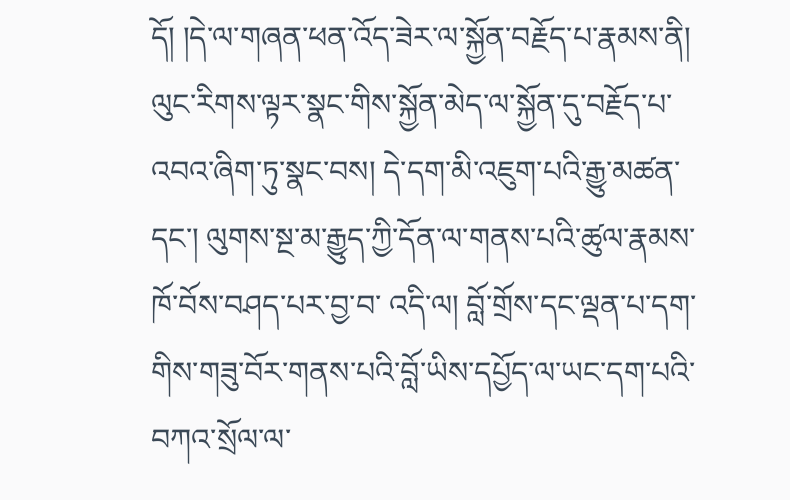དོ། །དེ་ལ་གཞན་ཕན་འོད་ཟེར་ལ་སྐྱོན་བརྗོད་པ་རྣམས་ནི། ལུང་རིགས་ལྟར་སྣང་གིས་སྐྱོན་མེད་ལ་སྐྱོན་དུ་བརྗོད་པ་འབའ་ཞིག་ཏུ་སྣང་བས། དེ་དག་མི་འཇུག་པའི་རྒྱུ་མཚན་དང་། ལུགས་སྔ་མ་རྒྱུད་ཀྱི་དོན་ལ་གནས་པའི་ཚུལ་རྣམས་ཁོ་བོས་བཤད་པར་བྱ་བ་ འདི་ལ། བློ་གྲོས་དང་ལྡན་པ་དག་གིས་གཟུ་བོར་གནས་པའི་བློ་ཡིས་དཔྱོད་ལ་ཡང་དག་པའི་བཀའ་སྲོལ་ལ་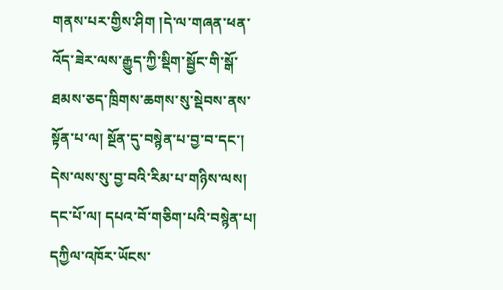གནས་པར་གྱིས་ཤིག །དེ་ལ་གཞན་ཕན་འོད་ཟེར་ལས་རྒྱུད་ཀྱི་སྡིག་སྦྱོང་གི་སྒོ་ཐམས་ཅད་ཁྲིགས་ཆགས་སུ་སྡེབས་ནས་སྟོན་པ་ལ། སྔོན་དུ་བསྙེན་པ་བྱ་བ་དང་། དེས་ལས་སུ་བྱ་བའི་རིམ་པ་གཉིས་ལས། དང་པོ་ལ། དཔའ་བོ་གཅིག་པའི་བསྙེན་པ། དཀྱིལ་འཁོར་ཡོངས་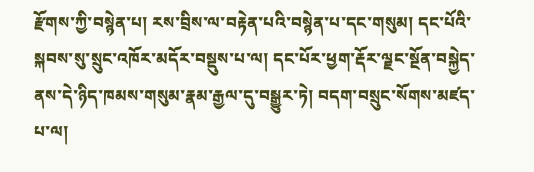རྫོགས་ཀྱི་བསྙེན་པ། རས་བྲིས་ལ་བརྟེན་པའི་བསྙེན་པ་དང་གསུམ། དང་པོའི་སྐབས་སུ་སྲུང་འཁོར་མདོར་བསྡུས་པ་ལ། དང་པོར་ཕྱག་རྡོར་ལྗང་སྔོན་བསྐྱེད་ ནས་དེ་ཉིད་ཁམས་གསུམ་རྣམ་རྒྱལ་དུ་བསྒྱུར་ཏེ། བདག་བསྲུང་སོགས་མཛད་པ་ལ།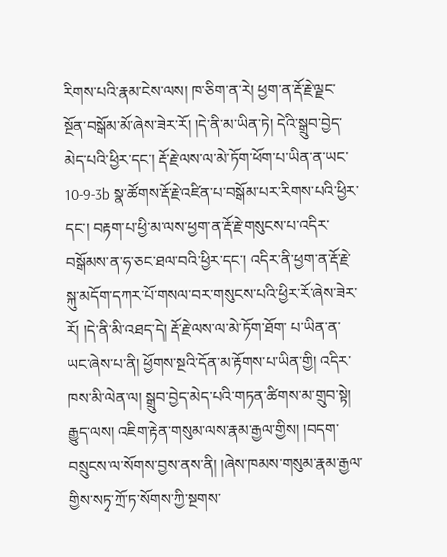རིགས་པའི་རྣམ་ངེས་ལས། ཁ་ཅིག་ན་རེ། ཕྱག་ན་རྡོ་རྗེ་ལྗང་སྔོན་བསྒོམ་མོ་ཞེས་ཟེར་རོ། །དེ་ནི་མ་ཡིན་ཏེ། དེའི་སྒྲུབ་བྱེད་མེད་པའི་ཕྱིར་དང་། རྡོ་རྗེ་ལས་ལ་མེ་ཏོག་ཕོག་པ་ཡིན་ན་ཡང་ 10-9-3b སྣ་ཚོགས་རྡོ་རྗེ་འཛིན་པ་བསྒོམ་པར་རིགས་པའི་ཕྱིར་དང་། བརྟག་པ་ཕྱི་མ་ལས་ཕྱག་ན་རྡོ་རྗེ་གསུངས་པ་འདིར་བསྒོམས་ན་ཧ་ཅང་ཐལ་བའི་ཕྱིར་དང་། འདིར་ནི་ཕྱག་ན་རྡོ་རྗེ་སྐུ་མདོག་དཀར་པོ་གསལ་བར་གསུངས་པའི་ཕྱིར་རོ་ཞེས་ཟེར་རོ། །དེ་ནི་མི་འཐད་དེ། རྡོ་རྗེ་ལས་ལ་མེ་ཏོག་ཐོག་ པ་ཡིན་ན་ཡང་ཞེས་པ་ནི། ཕྱོགས་སྔའི་དོན་མ་རྟོགས་པ་ཡིན་གྱི། འདིར་ཁས་མི་ལེན་ལ། སྒྲུབ་བྱེད་མེད་པའི་གཏན་ཚིགས་མ་གྲུབ་སྟེ། རྒྱུད་ལས། འཇིག་རྟེན་གསུམ་ལས་རྣམ་རྒྱལ་གྱིས། །བདག་བསྲུངས་ལ་སོགས་བྱས་ནས་ནི། །ཞེས་ཁམས་གསུམ་རྣམ་རྒྱལ་ གྱིས་སཏྭ་ཀྲོ་ཏ་སོགས་ཀྱི་སྔགས་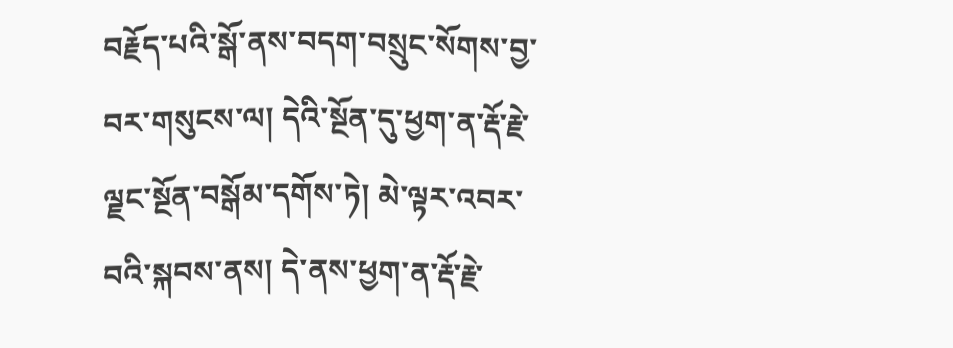བརྗོད་པའི་སྒོ་ནས་བདག་བསྲུང་སོགས་བྱ་བར་གསུངས་ལ། དེའི་སྔོན་དུ་ཕྱག་ན་རྡོ་རྗེ་ལྗང་སྔོན་བསྒོམ་དགོས་ཏེ། མེ་ལྟར་འབར་བའི་སྐབས་ནས། དེ་ནས་ཕྱག་ན་རྡོ་རྗེ་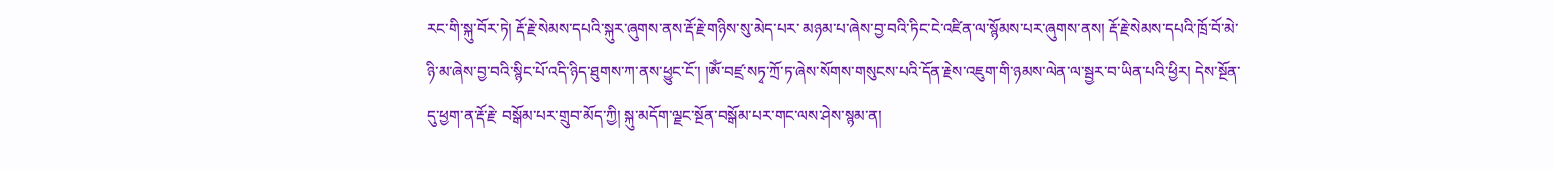རང་གི་སྐུ་བོར་ཏེ། རྡོ་རྗེ་སེམས་དཔའི་སྐུར་ཞུགས་ནས་རྡོ་རྗེ་གཉིས་སུ་མེད་པར་ མཉམ་པ་ཞེས་བྱ་བའི་ཏིང་ངེ་འཛིན་ལ་སྙོམས་པར་ཞུགས་ནས། རྡོ་རྗེ་སེམས་དཔའི་ཁྲོ་བོ་མེ་ཉི་མ་ཞེས་བྱ་བའི་སྙིང་པོ་འདི་ཉིད་ཐུགས་ཀ་ནས་ཕྱུང་ངོ་། །ཨོཾ་བཛྲ་སཏྭ་ཀྲོ་ཏ་ཞེས་སོགས་གསུངས་པའི་དོན་རྗེས་འཇུག་གི་ཉམས་ལེན་ལ་སྦྱར་བ་ཡིན་པའི་ཕྱིར། དེས་སྔོན་དུ་ཕྱག་ན་རྡོ་རྗེ་ བསྒོམ་པར་གྲུབ་མོད་ཀྱི། སྐུ་མདོག་ལྗང་སྔོན་བསྒོམ་པར་གང་ལས་ཤེས་སྙམ་ན།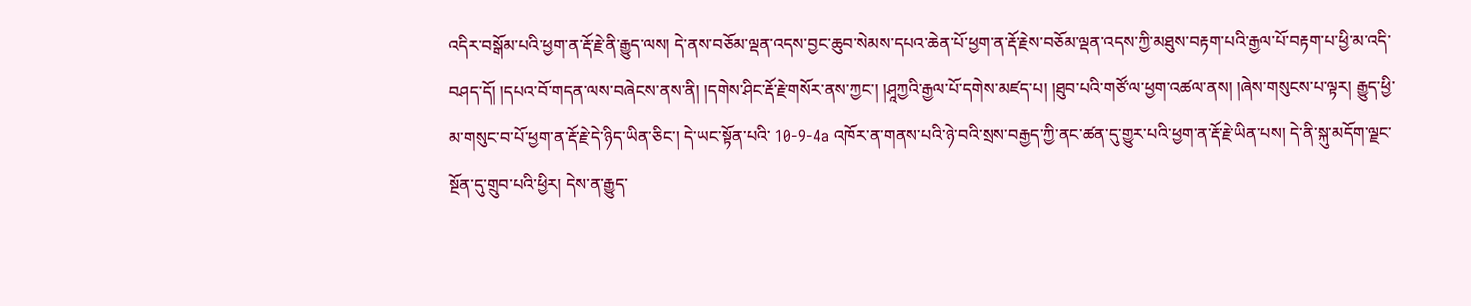འདིར་བསྒོམ་པའི་ཕྱག་ན་རྡོ་རྗེ་ནི་རྒྱུད་ལས། དེ་ནས་བཅོམ་ལྡན་འདས་བྱང་ཆུབ་སེམས་དཔའ་ཆེན་པོ་ཕྱག་ན་རྡོ་རྗེས་བཅོམ་ལྡན་འདས་ཀྱི་མཐུས་བརྟག་པའི་རྒྱལ་པོ་བརྟག་པ་ཕྱི་མ་འདི་ བཤད་དོ། །དཔའ་བོ་གདན་ལས་བཞེངས་ནས་ནི། །དགེས་ཤིང་རྡོ་རྗེ་གསོར་ནས་ཀྱང་། །ཤཱཀྱའི་རྒྱལ་པོ་དགེས་མཛད་པ། །ཐུབ་པའི་གཙོ་ལ་ཕྱག་འཚལ་ནས། །ཞེས་གསུངས་པ་ལྟར། རྒྱུད་ཕྱི་མ་གསུང་བ་པོ་ཕྱག་ན་རྡོ་རྗེ་དེ་ཉིད་ཡིན་ཅིང་། དེ་ཡང་སྟོན་པའི་ 10-9-4a འཁོར་ན་གནས་པའི་ཉེ་བའི་སྲས་བརྒྱད་ཀྱི་ནང་ཚན་དུ་གྱུར་པའི་ཕྱག་ན་རྡོ་རྗེ་ཡིན་པས། དེ་ནི་སྐུ་མདོག་ལྗང་སྔོན་དུ་གྲུབ་པའི་ཕྱིར། དེས་ན་རྒྱུད་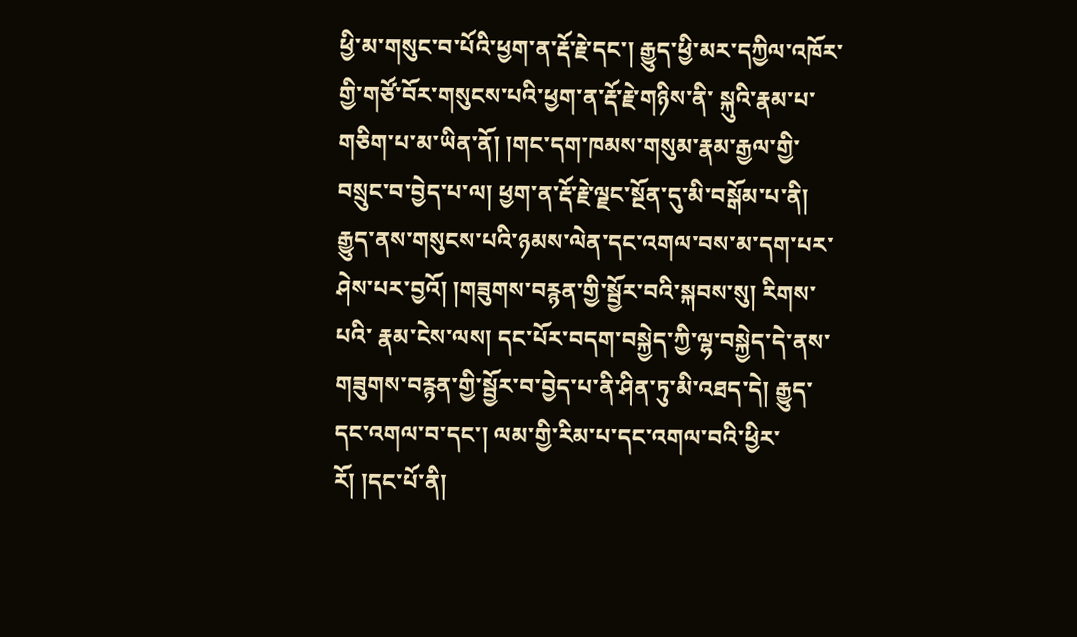ཕྱི་མ་གསུང་བ་པོའི་ཕྱག་ན་རྡོ་རྗེ་དང་། རྒྱུད་ཕྱི་མར་དཀྱིལ་འཁོར་གྱི་གཙོ་བོར་གསུངས་པའི་ཕྱག་ན་རྡོ་རྗེ་གཉིས་ནི་ སྐུའི་རྣམ་པ་གཅིག་པ་མ་ཡིན་ནོ། །གང་དག་ཁམས་གསུམ་རྣམ་རྒྱལ་གྱི་བསྲུང་བ་བྱེད་པ་ལ། ཕྱག་ན་རྡོ་རྗེ་ལྗང་སྔོན་དུ་མི་བསྒོམ་པ་ནི། རྒྱུད་ནས་གསུངས་པའི་ཉམས་ལེན་དང་འགལ་བས་མ་དག་པར་ཤེས་པར་བྱའོ། །གཟུགས་བརྙན་གྱི་སྦྱོར་བའི་སྐབས་སུ། རིགས་པའི་ རྣམ་ངེས་ལས། དང་པོར་བདག་བསྐྱེད་ཀྱི་ལྷ་བསྐྱེད་དེ་ནས་གཟུགས་བརྙན་གྱི་སྦྱོར་བ་བྱེད་པ་ནི་ཤིན་ཏུ་མི་འཐད་དེ། རྒྱུད་དང་འགལ་བ་དང་། ལམ་གྱི་རིམ་པ་དང་འགལ་བའི་ཕྱིར་རོ། །དང་པོ་ནི།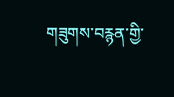གཟུགས་བརྙན་གྱི་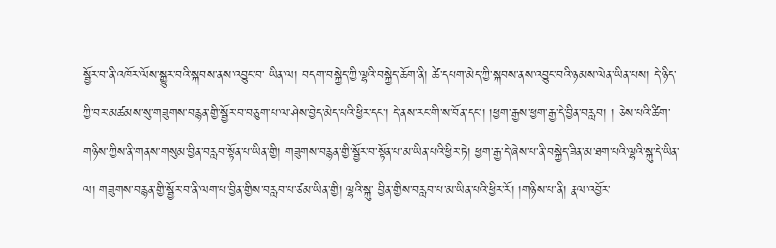སྦྱོར་བ་ནི་འཁོར་ལོས་སྒྱུར་བའི་སྐབས་ནས་འབྱུང་བ་ ཡིན་ལ། བདག་བསྐྱེད་ཀྱི་ལྷའི་བསྐྱེད་ཆོག་ནི། ཚེ་དཔག་མེད་ཀྱི་སྐབས་ནས་འབྱུང་བའི་ཉམས་ལེན་ཡིན་པས། དེ་ཉིད་ཀྱི་བར་མཚམས་སུ་གཟུགས་བརྙན་གྱི་སྦྱོར་བ་བཅུག་པ་ལ་ཤེས་བྱེད་མེད་པའི་ཕྱིར་དང་། དེ་ནས་རང་གི་ས་བོན་དང་། །ཕྱག་རྒྱས་ཕྱག་རྒྱ་དེ་བྱིན་བརླབ། ། ཅེས་པའི་ཚིག་གཉིས་ཀྱིས་ནི་གནས་གསུམ་བྱིན་བརླབ་སྟོན་པ་ཡིན་གྱི། གཟུགས་བརྙན་གྱི་སྦྱོར་བ་སྟོན་པ་མ་ཡིན་པའི་ཕྱིར་ཏེ། ཕྱག་རྒྱ་དེ་ཞེས་པ་ནི་བསྐྱེད་ཟིན་མ་ཐག་པའི་ལྷའི་སྐུ་དེ་ཡིན་ལ། གཟུགས་བརྙན་གྱི་སྦྱོར་བ་ནི་ལག་པ་བྱིན་གྱིས་བརླབ་པ་ཙམ་ཡིན་གྱི། ལྷའི་སྐུ་ བྱིན་གྱིས་བརླབ་པ་མ་ཡིན་པའི་ཕྱིར་རོ། །གཉིས་པ་ནི། རྣལ་འབྱོར་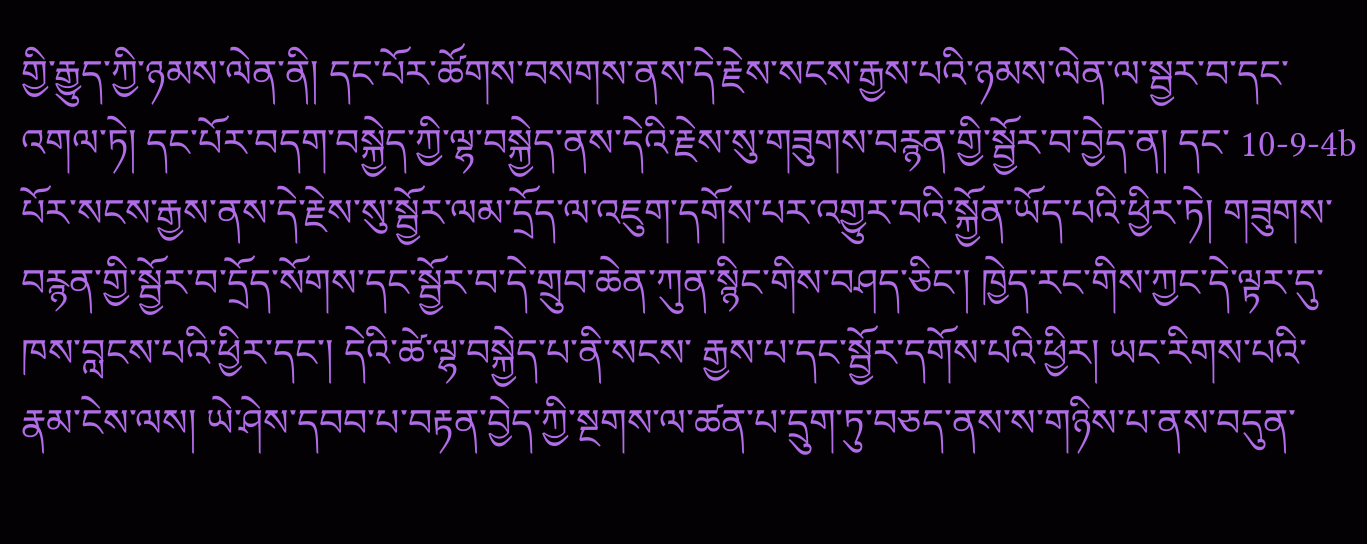གྱི་རྒྱུད་ཀྱི་ཉམས་ལེན་ནི། དང་པོར་ཚོགས་བསགས་ནས་དེ་རྗེས་སངས་རྒྱས་པའི་ཉམས་ལེན་ལ་སྦྱར་བ་དང་འགལ་ཏེ། དང་པོར་བདག་བསྐྱེད་ཀྱི་ལྷ་བསྐྱེད་ནས་དེའི་རྗེས་སུ་གཟུགས་བརྙན་གྱི་སྦྱོར་བ་བྱེད་ན། དང་ 10-9-4b པོར་སངས་རྒྱས་ནས་དེ་རྗེས་སུ་སྦྱོར་ལམ་དྲོད་ལ་འཇུག་དགོས་པར་འགྱུར་བའི་སྐྱོན་ཡོད་པའི་ཕྱིར་ཏེ། གཟུགས་བརྙན་གྱི་སྦྱོར་བ་དྲོད་སོགས་དང་སྦྱོར་བ་དེ་གྲུབ་ཆེན་ཀུན་སྙིང་གིས་བཤད་ཅིང་། ཁྱེད་རང་གིས་ཀྱང་དེ་ལྟར་དུ་ཁས་བླངས་པའི་ཕྱིར་དང་། དེའི་ཚེ་ལྷ་བསྐྱེད་པ་ནི་སངས་ རྒྱས་པ་དང་སྦྱོར་དགོས་པའི་ཕྱིར། ཡང་རིགས་པའི་རྣམ་ངེས་ལས། ཡེ་ཤེས་དབབ་པ་བརྟན་བྱེད་ཀྱི་སྔགས་ལ་ཚན་པ་དྲུག་ཏུ་བཅད་ནས་ས་གཉིས་པ་ནས་བདུན་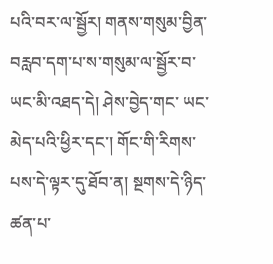པའི་བར་ལ་སྦྱོར། གནས་གསུམ་བྱིན་བརླབ་དག་པ་ས་གསུམ་ལ་སྦྱོར་བ་ཡང་མི་འཐད་དེ། ཤེས་བྱེད་གང་ ཡང་མེད་པའི་ཕྱིར་དང་། གོང་གི་རིགས་པས་དེ་ལྟར་དུ་ཐོབ་ན། སྔགས་དེ་ཉིད་ཚན་པ་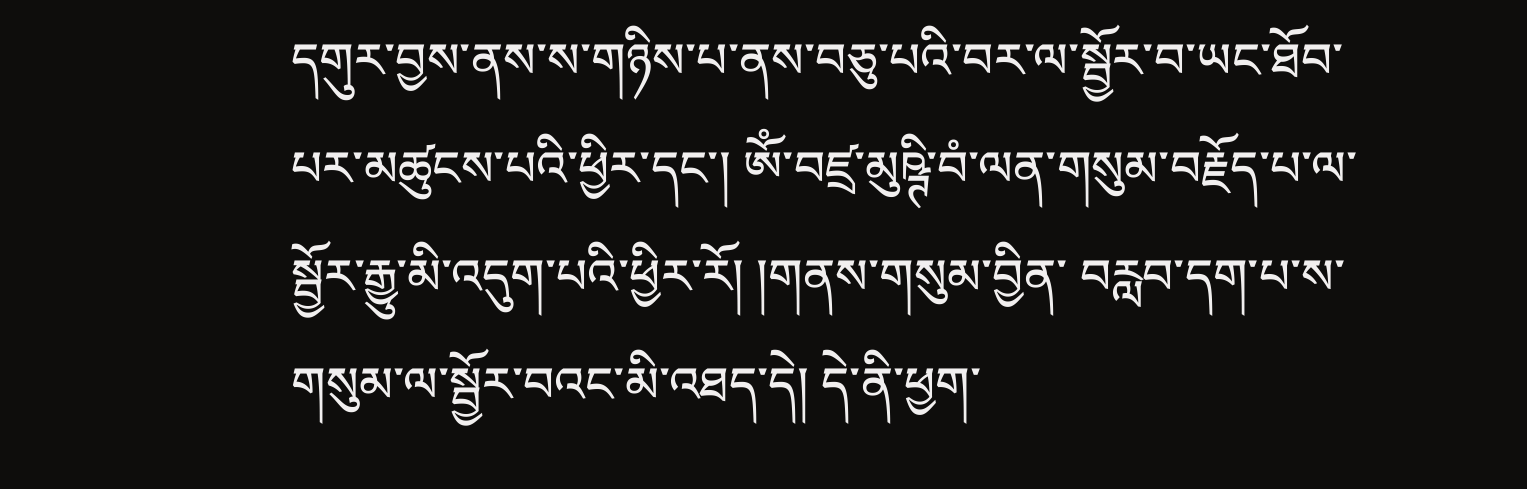དགུར་བྱས་ནས་ས་གཉིས་པ་ནས་བཅུ་པའི་བར་ལ་སྦྱོར་བ་ཡང་ཐོབ་པར་མཚུངས་པའི་ཕྱིར་དང་། ཨོཾ་བཛྲ་མུཥྚི་བཾ་ལན་གསུམ་བརྗོད་པ་ལ་སྦྱོར་རྒྱུ་མི་འདུག་པའི་ཕྱིར་རོ། །གནས་གསུམ་བྱིན་ བརླབ་དག་པ་ས་གསུམ་ལ་སྦྱོར་བའང་མི་འཐད་དེ། དེ་ནི་ཕྱག་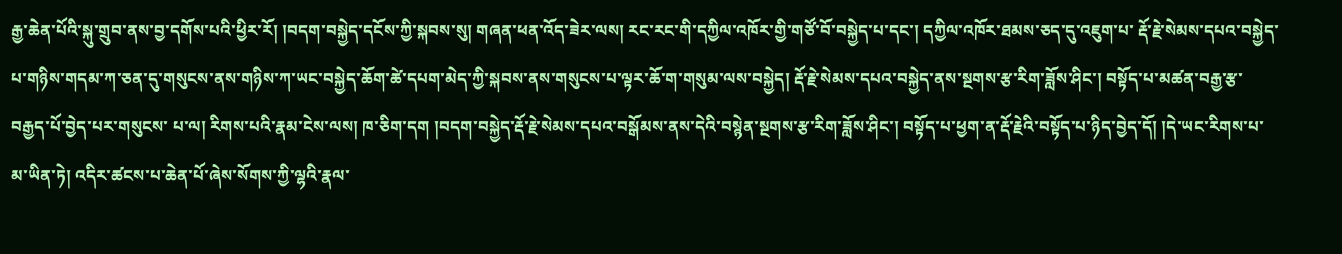རྒྱ་ཆེན་པོའི་སྐུ་གྲུབ་ནས་བྱ་དགོས་པའི་ཕྱིར་རོ། །བདག་བསྐྱེད་དངོས་ཀྱི་སྐབས་སུ། གཞན་ཕན་འོད་ཟེར་ལས། རང་རང་གི་དཀྱིལ་འཁོར་གྱི་གཙོ་བོ་བསྐྱེད་པ་དང་། དཀྱིལ་འཁོར་ཐམས་ཅད་དུ་འཇུག་པ་ རྡོ་རྗེ་སེམས་དཔའ་བསྐྱེད་པ་གཉིས་གདམ་ཀ་ཅན་དུ་གསུངས་ནས་གཉིས་ཀ་ཡང་བསྐྱེད་ཆོག་ཚེ་དཔག་མེད་ཀྱི་སྐབས་ནས་གསུངས་པ་ལྟར་ཆོ་ག་གསུམ་ལས་བསྐྱེད། རྡོ་རྗེ་སེམས་དཔའ་བསྐྱེད་ནས་སྔགས་རྩ་རིག་ཟློས་ཤིང་། བསྟོད་པ་མཚན་བརྒྱ་རྩ་བརྒྱད་པོ་བྱེད་པར་གསུངས་ པ་ལ། རིགས་པའི་རྣམ་ངེས་ལས། ཁ་ཅིག་དག །བདག་བསྐྱེད་རྡོ་རྗེ་སེམས་དཔའ་བསྒོམས་ནས་དེའི་བསྙེན་སྔགས་རྩ་རིག་ཟློས་ཤིང་། བསྟོད་པ་ཕྱག་ན་རྡོ་རྗེའི་བསྟོད་པ་ཉིད་བྱེད་དོ། །དེ་ཡང་རིགས་པ་མ་ཡིན་ཏེ། འདིར་ཚངས་པ་ཆེན་པོ་ཞེས་སོགས་ཀྱི་ལྷའི་རྣལ་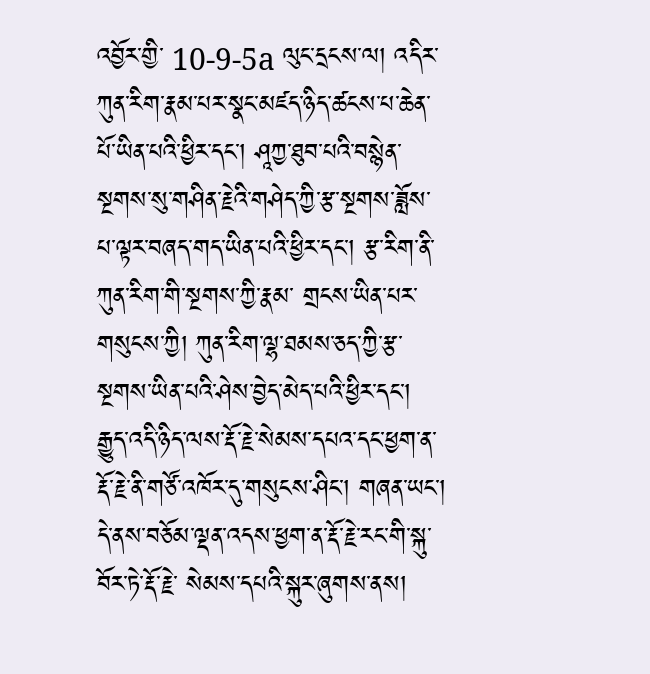འབྱོར་གྱི་ 10-9-5a ལུང་དྲངས་ལ། འདིར་ཀུན་རིག་རྣམ་པར་སྣང་མཛད་ཉིད་ཚངས་པ་ཆེན་པོ་ཡིན་པའི་ཕྱིར་དང་། ཤཱཀྱ་ཐུབ་པའི་བསྙེན་སྔགས་སུ་གཤིན་རྗེའི་གཤེད་ཀྱི་རྩ་སྔགས་ཟློས་པ་ལྟར་བཞད་གད་ཡིན་པའི་ཕྱིར་དང་། རྩ་རིག་ནི་ཀུན་རིག་གི་སྔགས་ཀྱི་རྣམ་ གྲངས་ཡིན་པར་གསུངས་ཀྱི། ཀུན་རིག་ལྷ་ཐམས་ཅད་ཀྱི་རྩ་སྔགས་ཡིན་པའི་ཤེས་བྱེད་མེད་པའི་ཕྱིར་དང་། རྒྱུད་འདི་ཉིད་ལས་རྡོ་རྗེ་སེམས་དཔའ་དང་ཕྱག་ན་རྡོ་རྗེ་ནི་གཙོ་འཁོར་དུ་གསུངས་ཤིང་། གཞན་ཡང་། དེ་ནས་བཅོམ་ལྡན་འདས་ཕྱག་ན་རྡོ་རྗེ་རང་གི་སྐུ་བོར་ཏེ་རྡོ་རྗེ་ སེམས་དཔའི་སྐུར་ཞུགས་ནས།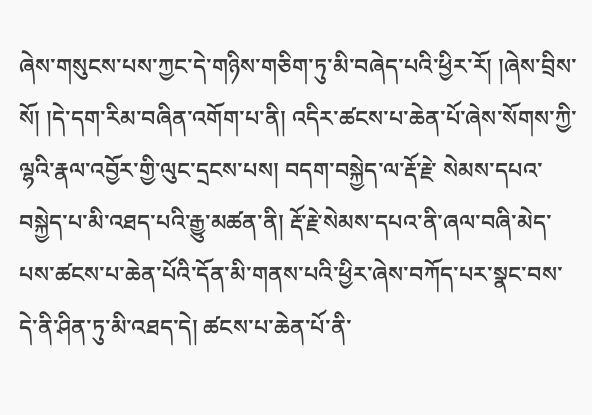ཞེས་གསུངས་པས་ཀྱང་དེ་གཉིས་གཅིག་ཏུ་མི་བཞེད་པའི་ཕྱིར་རོ། །ཞེས་བྲིས་སོ། །དེ་དག་རིམ་བཞིན་འགོག་པ་ནི། འདིར་ཚངས་པ་ཆེན་པོ་ཞེས་སོགས་ཀྱི་ལྷའི་རྣལ་འབྱོར་གྱི་ལུང་དྲངས་པས། བདག་བསྐྱེད་ལ་རྡོ་རྗེ་ སེམས་དཔའ་བསྐྱེད་པ་མི་འཐད་པའི་རྒྱུ་མཚན་ནི། རྡོ་རྗེ་སེམས་དཔའ་ནི་ཞལ་བཞི་མེད་པས་ཚངས་པ་ཆེན་པོའི་དོན་མི་གནས་པའི་ཕྱིར་ཞེས་བཀོད་པར་སྣང་བས་དེ་ནི་ཤིན་ཏུ་མི་འཐད་དེ། ཚངས་པ་ཆེན་པོ་ནི་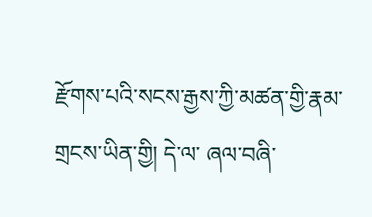རྫོགས་པའི་སངས་རྒྱས་ཀྱི་མཚན་གྱི་རྣམ་གྲངས་ཡིན་གྱི། དེ་ལ་ ཞལ་བཞི་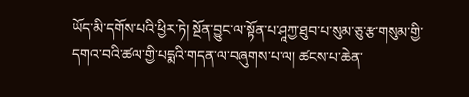ཡོད་མི་དགོས་པའི་ཕྱིར་ཏེ། སྔོན་བྱུང་ལ་སྟོན་པ་ཤཱཀྱ་ཐུབ་པ་སུམ་ཅུ་རྩ་གསུམ་གྱི་དགའ་བའི་ཚལ་གྱི་པདྨའི་གདན་ལ་བཞུགས་པ་ལ། ཚངས་པ་ཆེན་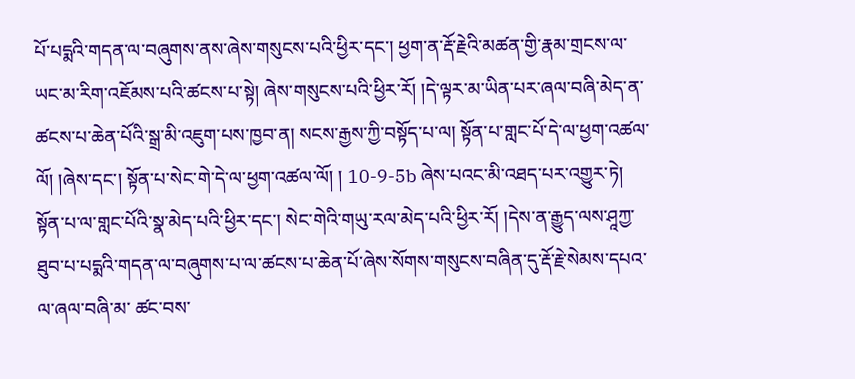པོ་པདྨའི་གདན་ལ་བཞུགས་ནས་ཞེས་གསུངས་པའི་ཕྱིར་དང་། ཕྱག་ན་རྡོ་རྗེའི་མཚན་གྱི་རྣམ་གྲངས་ལ་ ཡང་མ་རིག་འཇོམས་པའི་ཚངས་པ་སྟེ། ཞེས་གསུངས་པའི་ཕྱིར་རོ། །དེ་ལྟར་མ་ཡིན་པར་ཞལ་བཞི་མེད་ན་ཚངས་པ་ཆེན་པོའི་སྒྲ་མི་འཇུག་པས་ཁྱབ་ན། སངས་རྒྱས་ཀྱི་བསྟོད་པ་ལ། སྟོན་པ་གླང་པོ་དེ་ལ་ཕྱག་འཚལ་ལོ། །ཞེས་དང་། སྟོན་པ་སེང་གེ་དེ་ལ་ཕྱག་འཚལ་ལོ། ། 10-9-5b ཞེས་པའང་མི་འཐད་པར་འགྱུར་ཏེ། སྟོན་པ་ལ་གླང་པོའི་སྣ་མེད་པའི་ཕྱིར་དང་། སེང་གེའི་གཡུ་རལ་མེད་པའི་ཕྱིར་རོ། །དེས་ན་རྒྱུད་ལས་ཤཱཀྱ་ཐུབ་པ་པདྨའི་གདན་ལ་བཞུགས་པ་ལ་ཚངས་པ་ཆེན་པོ་ཞེས་སོགས་གསུངས་བཞིན་དུ་རྡོ་རྗེ་སེམས་དཔའ་ལ་ཞལ་བཞི་མ་ ཚང་བས་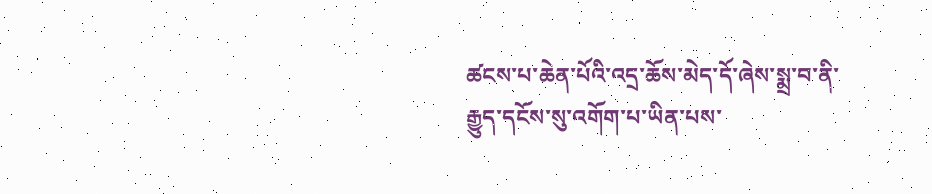ཚངས་པ་ཆེན་པོའི་འདྲ་ཆོས་མེད་དོ་ཞེས་སྨྲ་བ་ནི་རྒྱུད་དངོས་སུ་འགོག་པ་ཡིན་པས་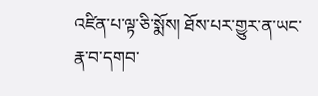འཛིན་པ་ལྟ་ཅི་སྨོས། ཐོས་པར་གྱུར་ན་ཡང་རྣ་བ་དགབ་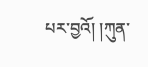པར་བྱའོ། །ཀུན་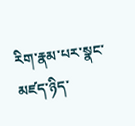རིག་རྣམ་པར་སྣང་མཛད་ཉིད་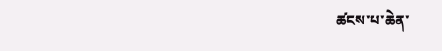ཚངས་པ་ཆེན་